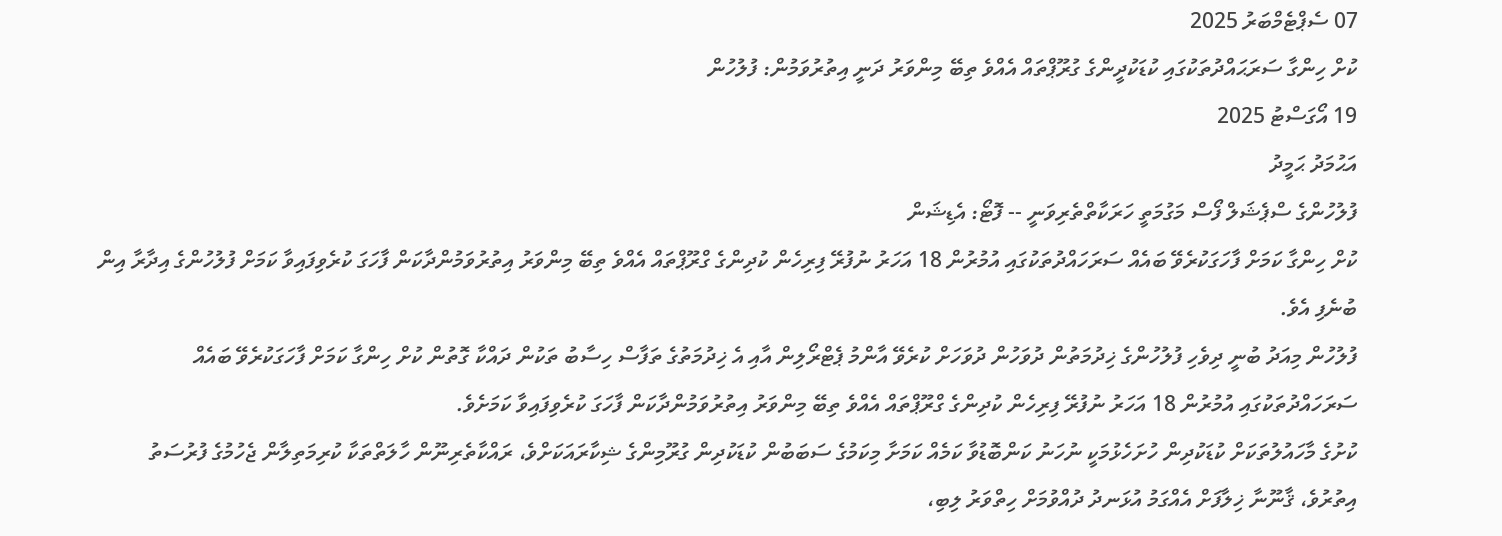07 ސެޕްޓެމްބަރު 2025
ކުށް ހިންގާ ސަރަޙައްދުތަކުގައި ކުޑަކުދީންގެ ގުރޫޕްތައް އެއްވެ ތިބޭ މިންވަރު ދަނީ އިތުރުވަމުން: ފުލުހުން
19 އޯގަސްޓު 2025
އަޙުމަދު ޙަމީދު
ފުލުހުންގެ ސްޕެޝަލް ފޯސް މަގުމަތީ ހަރަކާތްތެރިވަނީ -- ފޮޓޯ: އެޑިޝަން
ކުށް ހިންގާ ކަމަށް ފާހަގަކުރެވޭ ބައެއް ސަރަހައްދުތަކުގައި އުމުރުން 18 އަހަރު ނުފުރޭ ފިރިހެން ކުދިންގެ ގްރޫޕްތައް އެއްވެ ތިބޭ މިންވަރު އިތުރުވަމުންދާކަން ފާހަގަ ކުރެވިފައިވާ ކަމަށް ފުލުހުންގެ އިދާރާ އިން ބުނެފި އެވެ.
ފުލުހުން މިއަދު ބުނީ ދިވެހި ފުލުހުންގެ ޚިދުމަތުން ދުވަހުން ދުވަހަށް ކުރެވޭ އާންމު ޕެޓްރޯލިން އާއި އެ ޚިދުމަތުގެ ތަފާސް ހިސާބު ތަކުން ދައްކާ ގޮތުން ކުށް ހިންގާ ކަމަށް ފާހަގަކުރެވޭ ބައެއް ސަރަހައްދުތަކުގައި އުމުރުން 18 އަހަރު ނުފުރޭ ފިރިހެން ކުދިންގެ ގްރޫޕްތައް އެއްވެ ތިބޭ މިންވަރު އިތުރުވަމުންދާކަން ފާހަގަ ކުރެވިފައިވާ ކަމަށެވެ.
ކުށުގެ މާހައުލުތަކަށް ކުޑަކުދިން ހުށަހެޅުމަކީ ނުހަނު ކަންބޮޑުވާ ކަމެއް ކަމަށާ މިކަމުގެ ސަބަބުން ކުޑަކުދިން ގުރޫމިންގެ ޝިކާރައަކަށްވެ، ރައްކާތެރިނޫން ހާލަތްތަކާ ކުރިމަތިލާން ޖެހުމުގެ ފުރުސަތު އިތުރުވެ، ޤާނޫނާ ޚިލާފަށް އެއްގަމު އުޅަނދު ދުއްވުމަށް ހިތްވަރު ލިބި،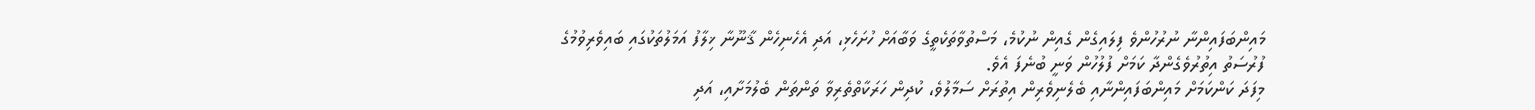މައިންބަފައިންނާ ނުރުހުންވެ ފިލައިގެން ގެއިން ނުކުމެ، މަސްތުވާތަކެތީގެ ވަބާއަށް ހުށަހެޅި، އަދި އެހެނިހެން ޤާނޫނާ ޚިލާފު އަމަލުތަކުގައި ބައިވެރިވުމުގެ ފުރުސަތު އިތުރުވެގެންދާ ކަމަށް ފުލުހުން ވަނީ ބުނެފަ އެވެ.
މިފަދަ ކަންކަމަށް މައިންބަފައިންނާއި ބެލެނިވެރިން އިތުރަށް ސަމާލުވެ، ކުދިން ހަރަކާތްތެރިވާ ތަންތަން ބެލުމަށާއި، އަދި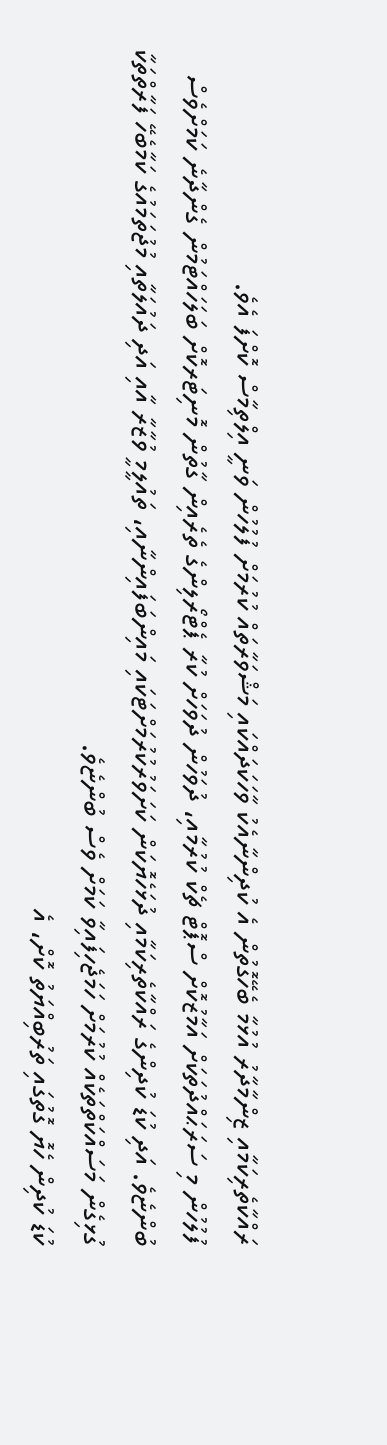ރައްކާތެރިކަމާއި ޒިންމާދާރު އުޅުމާ ބެހޭގޮތުން އެ ކުދިންނާއެކު ވާހަކަދައްކައި މަޝްވަރާތައް ކުރުމަށް ފުލުހުން ވަނީ އިލްތިމާސް ކޮށްފަ އެވެ.
ފުލުހުން މި ސަރަޙައްދުތަކަށް އަމާޒުކޮށް ސްޕޮޓް ޗެކް ކުރުމާއި، ދުވަހުން ދުވަހަށް ކުރާ ޕެޓްރޯލިންގެ ތެރެއިން ގާތުން މޮނިޓަރކޮށް ބަލަހައްޓަމުން ގެންދާނެ ކަމަށްވެސް ބުންޏެވެ. އަދި ކުޑަ ކުދިންގެ ރައްކާތެރިކަމާއި ދުޅަހެޔޮކަން ކަށަވަރުކުރުމަށްޓަކައި މައިންބަފައިންނާއި، ތައުލީމީ ވުޒާރާ އާއި އަދި ދައުލަތާއި މުޖުތަމައުގެ ކަމާބެހޭ ފަރާތްތަކާ ގުޅިގެން މަސައްކަތްތަކެއް ކުރުމަށް ހަމަޖެހިފައިވާ ކަމަށް ވެސް ބުންޏެވެ.
ކުޑަ ކުދިން ހެޔޮ ގޮތުގައި ތަރުބިއްޔަތު ކޮށް، އެ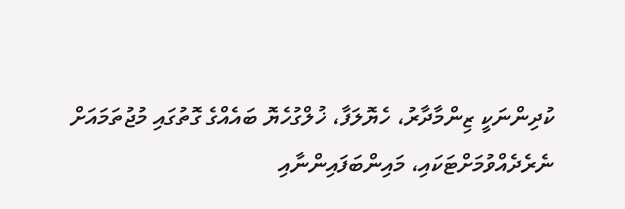ކުދިންނަކީ ޒިންމާދާރު، ހެޔޮލަފާ، ޚުލްގުހެޔޮ ބައެއްގެ ގޮތުގައި މުޖުތަމައަށް ނެރެދެއްވުމަށްޓަކައި، މައިންބަފައިންނާއި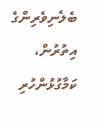ބެލެނިވެރިންގެ އިތުރުން، ކަމާގުޅުންހުރި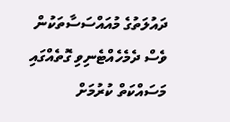ދައުލަތުގެ މުއައްސަސާތަކުން ވެސް ދެމެހެއްޓެނިވި ގޮތެއްގައި މަސައްކަތް ކުރުމަށް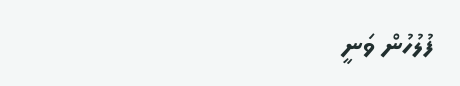ފުލުހުން ވަނީ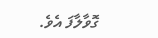ގޮވާލާފަ އެވެ.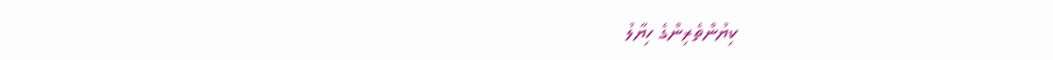ކިޔުންތެރިންގެ ހިޔާލު